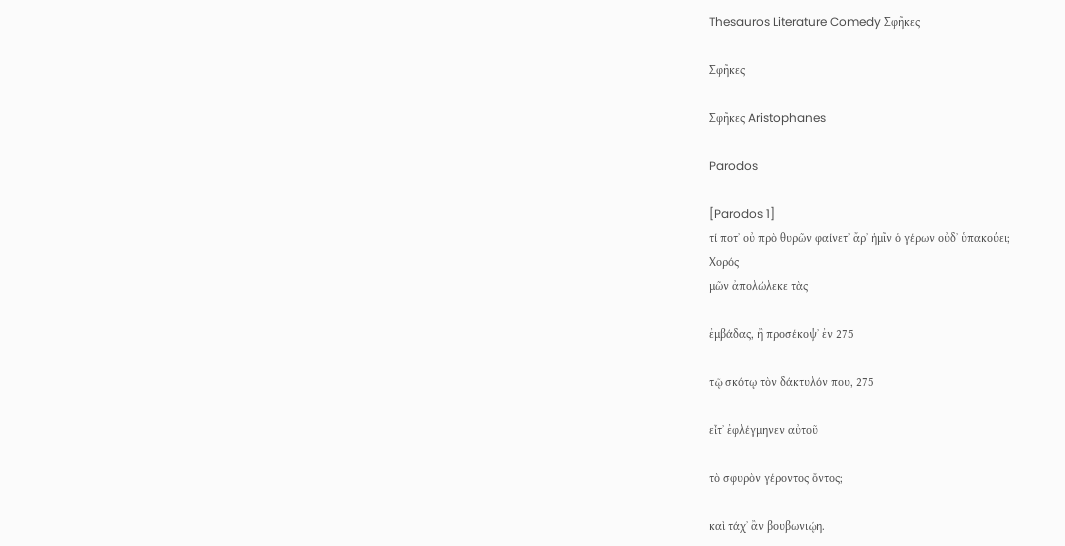Thesauros Literature Comedy Σφῆκες

Σφῆκες

Σφῆκες Aristophanes

Parodos

[Parodos 1]
τί ποτʼ οὐ πρὸ θυρῶν φαίνετʼ ἄρʼ ἡμῖν ὁ γέρων οὐδʼ ὑπακούει;
Χορός
μῶν ἀπολώλεκε τὰς

ἐμβάδας, ἢ προσέκοψʼ ἐν 275

τῷ σκότῳ τὸν δάκτυλόν που, 275

εἶτʼ ἐφλέγμηνεν αὐτοῦ

τὸ σφυρὸν γέροντος ὄντος;

καὶ τάχʼ ἂν βουβωνιῴη.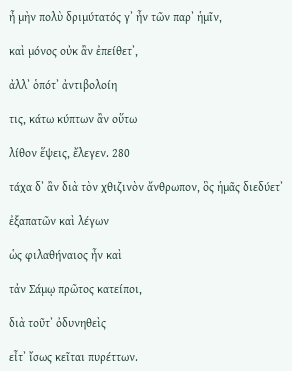ἦ μὴν πολὺ δριμύτατός γʼ ἦν τῶν παρʼ ἡμῖν,

καὶ μόνος οὐκ ἂν ἐπείθετʼ,

ἀλλʼ ὁπότʼ ἀντιβολοίη

τις, κάτω κύπτων ἂν οὕτω

λίθον ἕψεις, ἔλεγεν. 280

τάχα δʼ ἂν διὰ τὸν χθιζινὸν ἄνθρωπον, ὃς ἡμᾶς διεδύετʼ

ἐξαπατῶν καὶ λέγων

ὡς φιλαθήναιος ἦν καὶ

τἀν Σάμῳ πρῶτος κατείποι,

διὰ τοῦτʼ ὀδυνηθεὶς

εἶτʼ ἴσως κεῖται πυρέττων.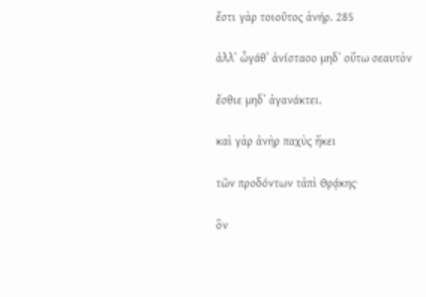ἔστι γὰρ τοιοῦτος ἁνήρ. 285

ἀλλʼ ὦγάθʼ ἀνίστασο μηδʼ οὕτω σεαυτὸν

ἔσθιε μηδʼ ἀγανάκτει.

καὶ γὰρ ἀνὴρ παχὺς ἥκει

τῶν προδόντων τἀπὶ Θρᾴκης·

ὃν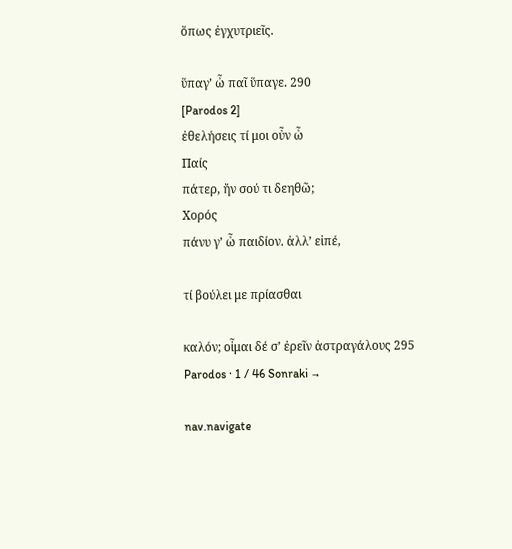ὅπως ἐγχυτριεῖς.

ὕπαγʼ ὦ παῖ ὕπαγε. 290
[Parodos 2]
ἐθελήσεις τί μοι οὖν ὦ
Παίς
πάτερ, ἤν σού τι δεηθῶ;
Χορός
πάνυ γʼ ὦ παιδίον. ἀλλʼ εἰπέ,

τί βούλει με πρίασθαι

καλόν; οἶμαι δέ σʼ ἐρεῖν ἀστραγάλους 295
Parodos · 1 / 46 Sonraki →

nav.navigate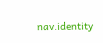nav.identity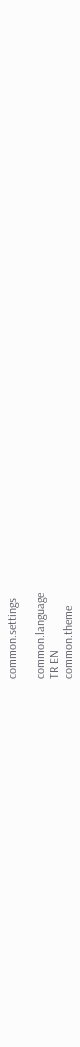common.settings

common.language
TR EN
common.theme